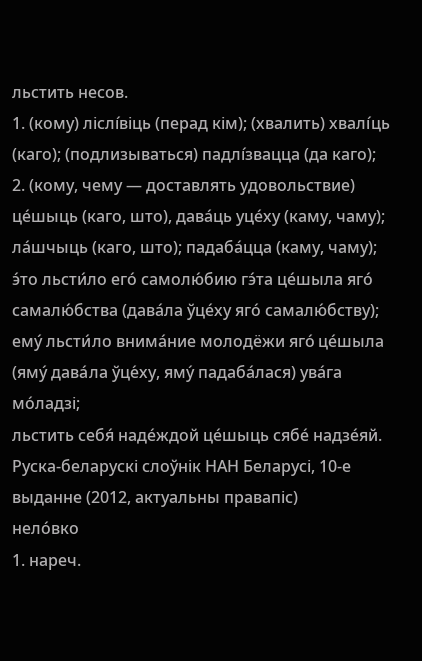льстить несов.
1. (кому) ліслі́віць (перад кім); (хвалить) хвалі́ць (каго); (подлизываться) падлі́звацца (да каго);
2. (кому, чему — доставлять удовольствие) це́шыць (каго, што), дава́ць уце́ху (каму, чаму); ла́шчыць (каго, што); падаба́цца (каму, чаму);
э́то льсти́ло его́ самолю́бию гэ́та це́шыла яго́ самалю́бства (дава́ла ўце́ху яго́ самалю́бству);
ему́ льсти́ло внима́ние молодёжи яго́ це́шыла (яму́ дава́ла ўце́ху, яму́ падаба́лася) ува́га мо́ладзі;
льстить себя́ наде́ждой це́шыць сябе́ надзе́яй.
Руска-беларускі слоўнік НАН Беларусі, 10-е выданне (2012, актуальны правапіс)
нело́вко
1. нареч.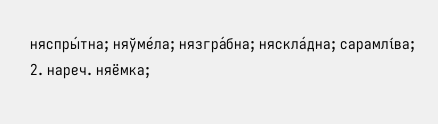няспры́тна; няўме́ла; нязгра́бна; няскла́дна; сарамлі́ва;
2. нареч. няёмка;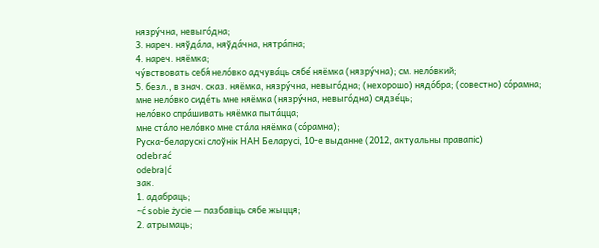нязру́чна, невыго́дна;
3. нареч. няўда́ла, няўда́чна, нятра́пна;
4. нареч. няёмка;
чу́вствовать себя́ нело́вко адчува́ць сябе́ няёмка (нязру́чна); см. нело́вкий;
5. безл., в знач. сказ. няёмка, нязру́чна, невыго́дна; (нехорошо) нядо́бра; (совестно) со́рамна;
мне нело́вко сиде́ть мне няёмка (нязру́чна, невыго́дна) сядзе́ць;
нело́вко спра́шивать няёмка пыта́цца;
мне ста́ло нело́вко мне ста́ла няёмка (со́рамна);
Руска-беларускі слоўнік НАН Беларусі, 10-е выданне (2012, актуальны правапіс)
odebrać
odebra|ć
зак.
1. адабраць;
~ć sobie życie — пазбавіць сябе жыцця;
2. атрымаць;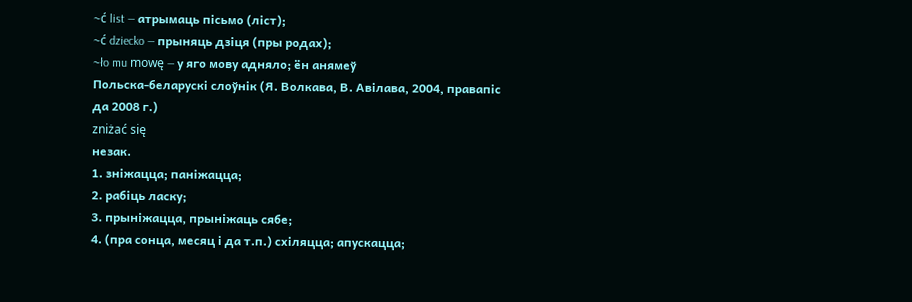~ć list — атрымаць пісьмо (ліст);
~ć dziecko — прыняць дзіця (пры родах);
~ło mu mowę — у яго мoву адняло; ён анямеў
Польска-беларускі слоўнік (Я. Волкава, В. Авілава, 2004, правапіс да 2008 г.)
zniżać się
незак.
1. зніжацца; паніжацца;
2. рабіць ласку;
3. прыніжацца, прыніжаць сябе;
4. (пра сонца, месяц і да т.п.) схіляцца; апускацца;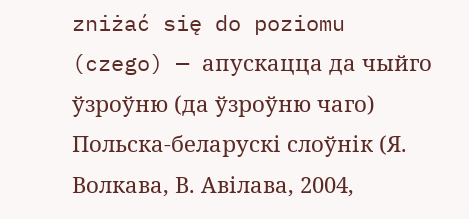zniżać się do poziomu (czego) — апускацца да чыйго ўзроўню (да ўзроўню чаго)
Польска-беларускі слоўнік (Я. Волкава, В. Авілава, 2004,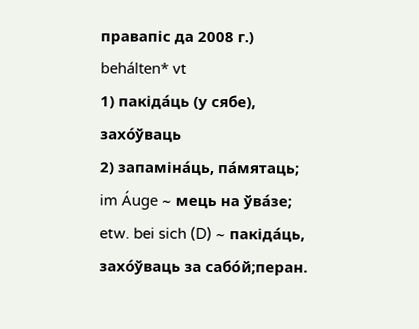правапіс да 2008 г.)
behálten* vt
1) пакіда́ць (у сябе), захо́ўваць
2) запаміна́ць, па́мятаць;
im Áuge ~ мець на ўва́зе;
etw. bei sich (D) ~ пакіда́ць, захо́ўваць за сабо́й;перан.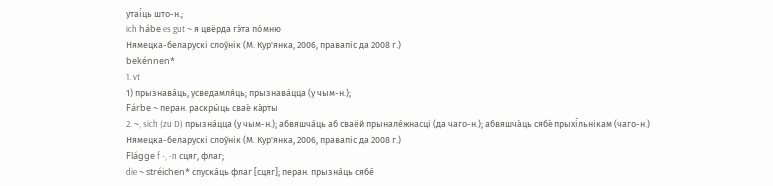утаі́ць што-н.;
ich hábe es gut ~ я цвёрда гэ́та по́мню
Нямецка-беларускі слоўнік (М. Кур'янка, 2006, правапіс да 2008 г.)
bekénnen*
1. vt
1) прызнава́ць, усведамля́ць; прызнава́цца (у чым-н.);
Fárbe ~ перан. раскры́ць свае́ ка́рты
2. ~, sich (zu D) прызна́цца (у чым-н.); абвяшча́ць аб сваёй прынале́жнасці (да чаго-н.); абвяшча́ць сябе́ прыхі́льнікам (чаго-н.)
Нямецка-беларускі слоўнік (М. Кур'янка, 2006, правапіс да 2008 г.)
Flágge f -, -n сцяг, флаг;
die ~ stréichen* спуска́ць флаг [сцяг]; перан. прызна́ць сябе́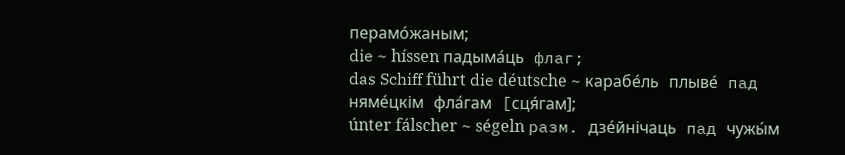перамо́жаным;
die ~ híssen падыма́ць флаг;
das Schiff führt die déutsche ~ карабе́ль плыве́ пад няме́цкім фла́гам [сця́гам];
únter fálscher ~ ségeln разм. дзе́йнічаць пад чужы́м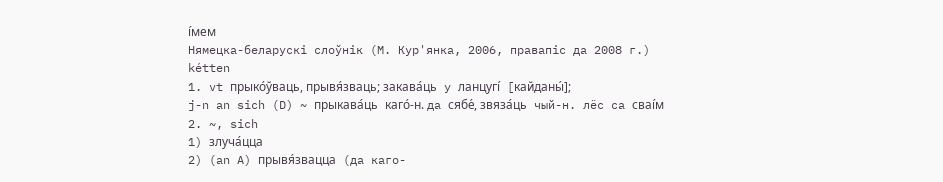і́мем
Нямецка-беларускі слоўнік (М. Кур'янка, 2006, правапіс да 2008 г.)
kétten
1. vt прыко́ўваць, прывя́зваць; закава́ць у ланцугі́ [кайданы́];
j-n an sich (D) ~ прыкава́ць каго́-н. да сябе́, звяза́ць чый-н. лёс са сваі́м
2. ~, sich
1) злуча́цца
2) (an A) прывя́звацца (да каго-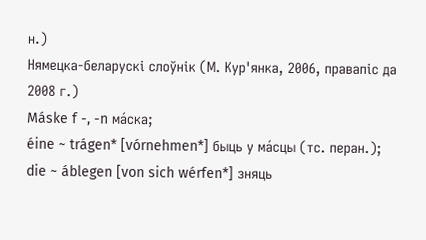н.)
Нямецка-беларускі слоўнік (М. Кур'янка, 2006, правапіс да 2008 г.)
Máske f -, -n ма́ска;
éine ~ trágen* [vórnehmen*] быць у ма́сцы (тс. перан.);
die ~ áblegen [von sich wérfen*] зняць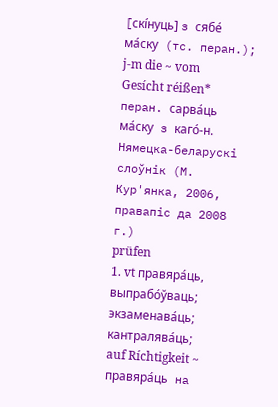[скі́нуць] з сябе́ ма́ску (тс. перан.);
j-m die ~ vom Gesícht réißen* перан. сарва́ць ма́ску з каго́-н.
Нямецка-беларускі слоўнік (М. Кур'янка, 2006, правапіс да 2008 г.)
prüfen
1. vt правяра́ць, выпрабо́ўваць; экзаменава́ць; кантралява́ць;
auf Ríchtigkeit ~ правяра́ць на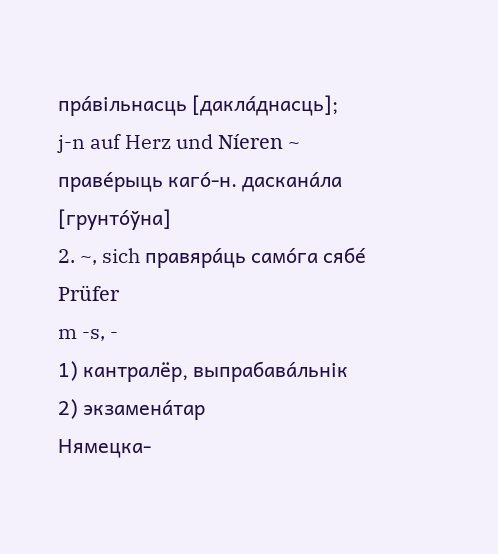пра́вільнасць [дакла́днасць];
j-n auf Herz und Níeren ~ праве́рыць каго́-н. даскана́ла [грунто́ўна]
2. ~, sich правяра́ць само́га сябе́ Prüfer
m -s, -
1) кантралёр, выпрабава́льнік
2) экзамена́тар
Нямецка-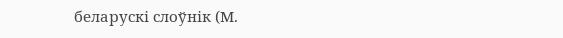беларускі слоўнік (М.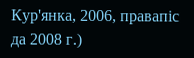Кур'янка, 2006, правапіс да 2008 г.)